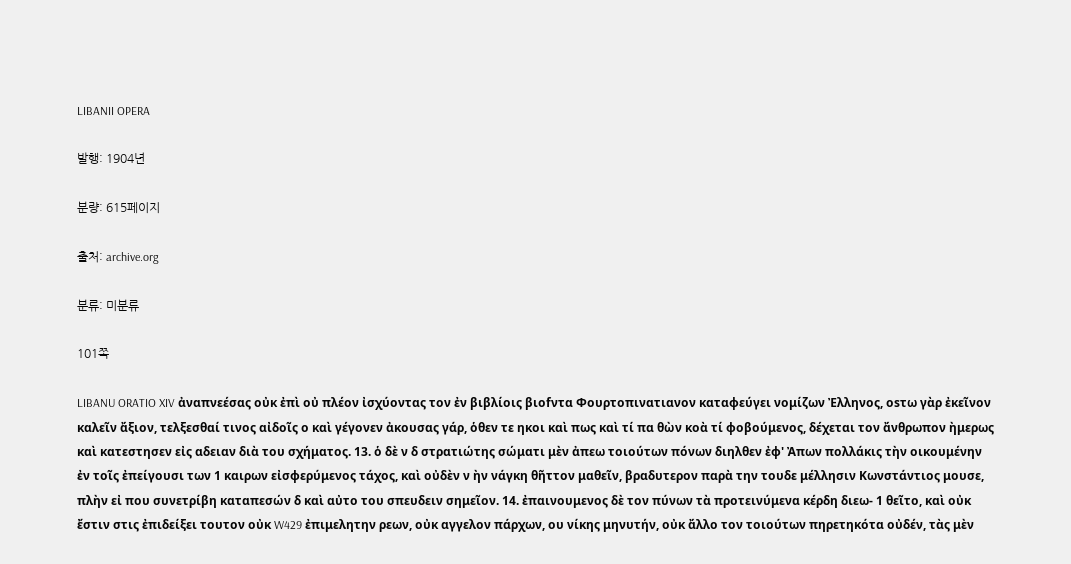LIBANII OPERA

발행: 1904년

분량: 615페이지

출처: archive.org

분류: 미분류

101쪽

LIBANU ORATIO XIV ἀναπνεέσας οὐκ ἐπὶ οὐ πλέον ἰσχύοντας τον ἐν βιβλίοις βιοfντα Φουρτοπινατιανον καταφεύγει νομίζων Ἐλληνος, οsτω γὰρ ἐκεῖνον καλεῖν ἄξιον, τελξεσθαί τινος αἰδοῖς ο καὶ γέγονεν ἀκουσας γάρ, ὁθεν τε ηκοι καὶ πως καὶ τί πα θὼν κοὰ τί φοβούμενος, δέχεται τον ἄνθρωπον ὴμερως καὶ κατεστησεν εἰς αδειαν διὰ του σχήματος. 13. ὁ δὲ ν δ στρατιώτης σώματι μὲν ἀπεω τοιούτων πόνων διηλθεν ἐφ' Ἀπων πολλάκις τὴν οικουμένην ἐν τοῖς ἐπείγουσι των 1 καιρων εἰσφερύμενος τάχος, καὶ οὐδὲν ν ὴν νάγκη θῆττον μαθεῖν, βραδυτερον παρὰ την τουδε μέλλησιν Κωνστάντιος μουσε, πλὴν εἰ που συνετρίβη καταπεσών δ καὶ αὐτο του σπευδειν σημεῖον. 14. ἐπαινουμενος δὲ τον πύνων τὰ προτεινύμενα κέρδη διεω- 1 θεῖτο, καὶ οὐκ ἔστιν στις ἐπιδείξει τουτον οὐκ W429 ἐπιμελητην ρεων, οὐκ αγγελον πάρχων, ου νίκης μηνυτήν, οὐκ ἄλλο τον τοιούτων πηρετηκότα οὐδέν, τὰς μὲν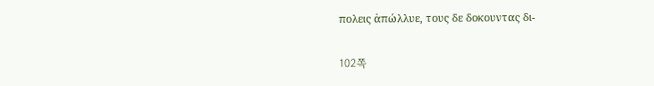πολεις ἀπώλλυε, τους δε δοκουντας δι-

102쪽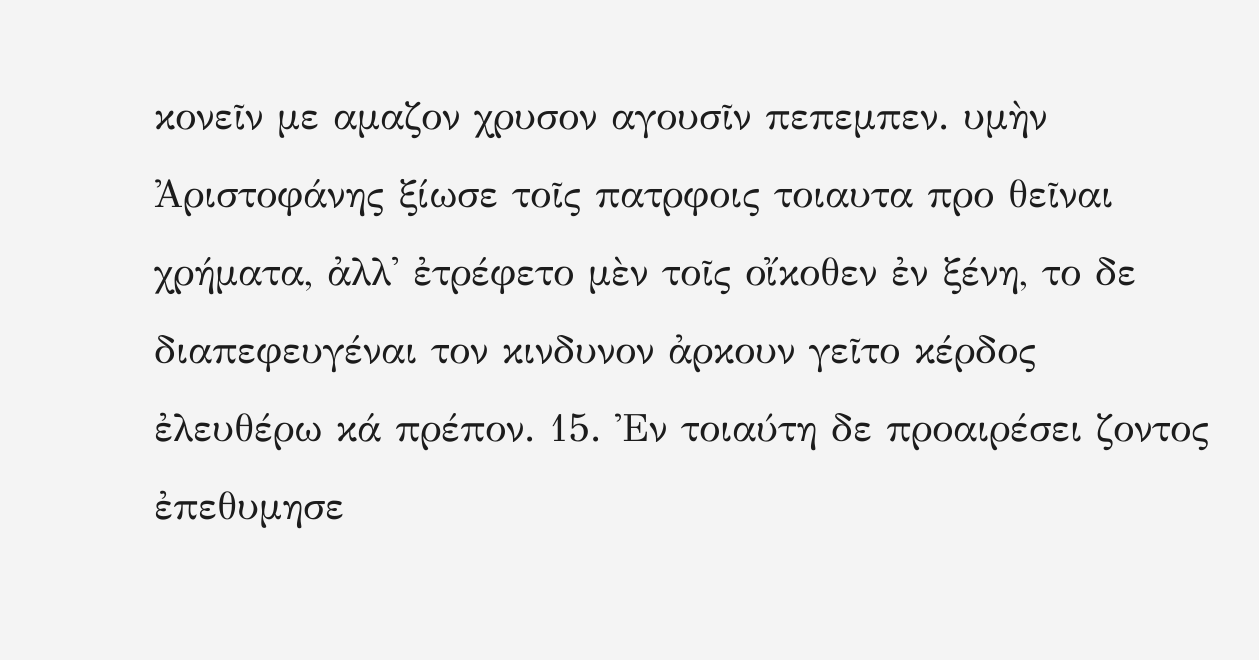κονεῖν με αμαζον χρυσον αγουσῖν πεπεμπεν. υμὴν Ἀριστοφάνης ξίωσε τοῖς πατρφοις τοιαυτα προ θεῖναι χρήματα, ἀλλ' ἐτρέφετο μὲν τοῖς οἴκοθεν ἐν ξένη, το δε διαπεφευγέναι τον κινδυνον ἀρκουν γεῖτο κέρδος ἐλευθέρω κά πρέπον. 15. Ἐν τοιαύτη δε προαιρέσει ζοντος ἐπεθυμησε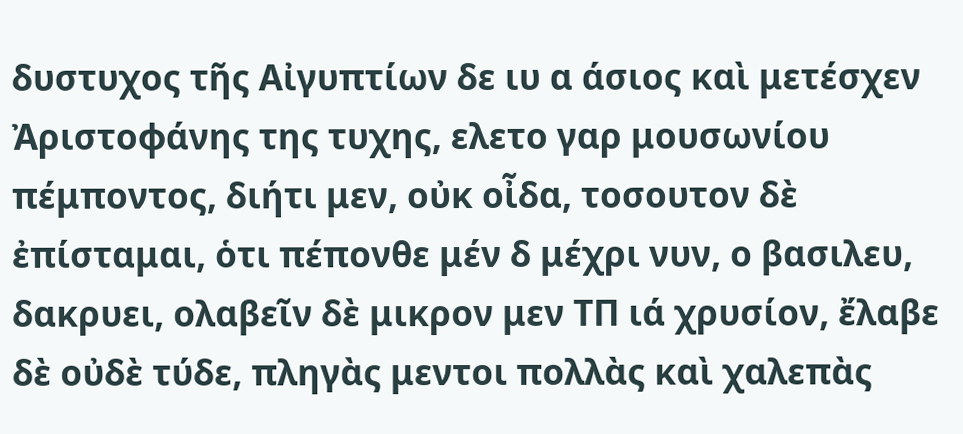δυστυχος τῆς Αἰγυπτίων δε ιυ α άσιος καὶ μετέσχεν Ἀριστοφάνης της τυχης, ελετο γαρ μουσωνίου πέμποντος, διήτι μεν, οὐκ οἶδα, τοσουτον δὲ ἐπίσταμαι, ὁτι πέπονθε μέν δ μέχρι νυν, ο βασιλευ, δακρυει, ολαβεῖν δὲ μικρον μεν ΤΠ ιά χρυσίον, ἔλαβε δὲ οὐδὲ τύδε, πληγὰς μεντοι πολλὰς καὶ χαλεπὰς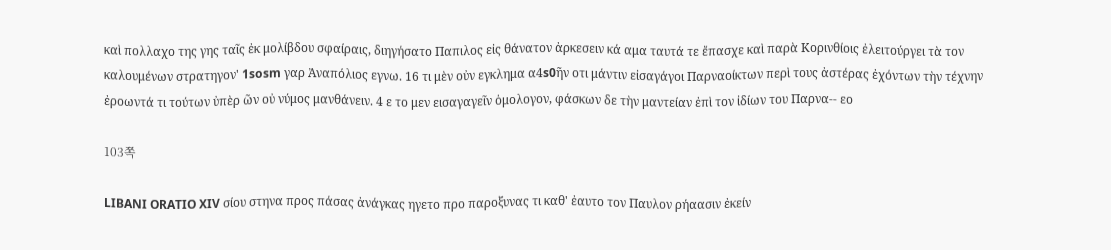καὶ πολλαχο της γης ταῖς ἐκ μολίβδου σφαίραις, διηγήσατο Παπιλος εἰς θάνατον ἀρκεσειν κά αμα ταυτά τε ἔπασχε καὶ παρὰ Κορινθίοις ἐλειτούργει τὰ τον καλουμένων στρατηγον' 1sosm γαρ Ἀναπόλιος εγνω. 16 τι μὲν οὐν εγκλημα α4s0ῆν οτι μάντιν εἰσαγάγοι Παρναοίκτων περὶ τους ἀστέρας ἐχόντων τὴν τέχνην ἐροωντά τι τούτων ὐπὲρ ῶν οὐ νύμος μανθάνειν. 4 ε το μεν εισαγαγεῖν ὁμολογον, φάσκων δε τὴν μαντείαν ἐπὶ τον ἰδίων του Παρνα-- εο

103쪽

LIBANI ORATIO XIV σίου στηνα προς πάσας ἀνάγκας ηγετο προ παροξυνας τι καθ' ἐαυτο τον Παυλον ρήαασιν ἐκείν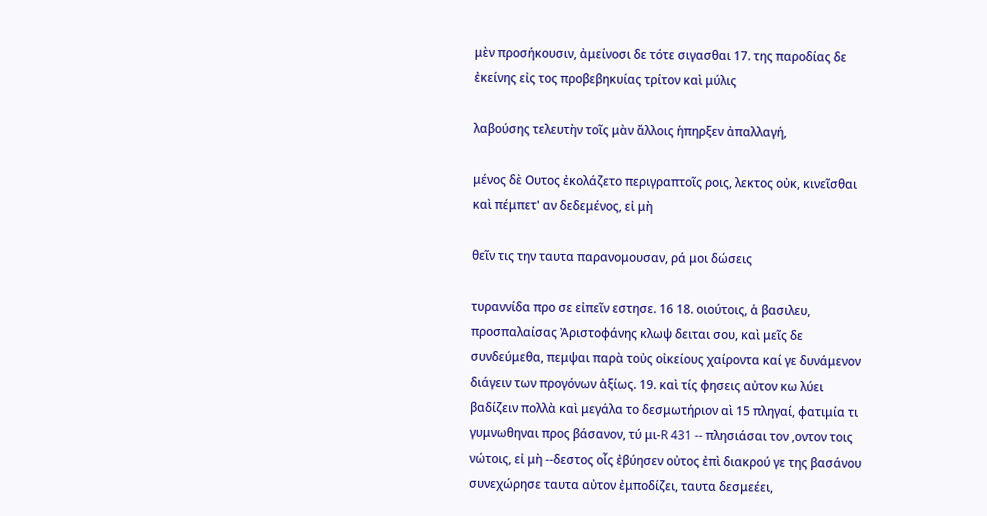μὲν προσήκουσιν, ἀμείνοσι δε τότε σιγασθαι 17. της παροδίας δε ἐκείνης εἰς τος προβεβηκυίας τρίτον καὶ μύλις

λαβούσης τελευτὴν τοῖς μὰν ἄλλοις ἡπηρξεν ἀπαλλαγή,

μένος δὲ Ουτος ἐκολάζετο περιγραπτοῖς ροις, λεκτος οὐκ, κινεῖσθαι καὶ πέμπετ' αν δεδεμένος, εἰ μὴ

θεῖν τις την ταυτα παρανομουσαν, ρά μοι δώσεις

τυραννίδα προ σε εἰπεῖν εστησε. 16 18. οιούτοις, ἁ βασιλευ, προσπαλαίσας Ἀριστοφάνης κλωψ δειται σου, καὶ μεῖς δε συνδεύμεθα, πεμψαι παρὰ τοὐς οἰκείους χαίροντα καί γε δυνάμενον διάγειν των προγόνων ἀξίως. 19. καὶ τίς φησεις αὐτον κω λύει βαδίζειν πολλὰ καὶ μεγάλα το δεσμωτήριον αὶ 15 πληγαί, φατιμία τι γυμνωθηναι προς βάσανον, τύ μι-R 431 -- πλησιάσαι τον ,οντον τοις νώτοις, εἰ μὴ --δεστος οἷς ἐβύησεν οὐτος ἐπὶ διακρού γε της βασάνου συνεχώρησε ταυτα αὐτον ἐμποδίζει, ταυτα δεσμεέει,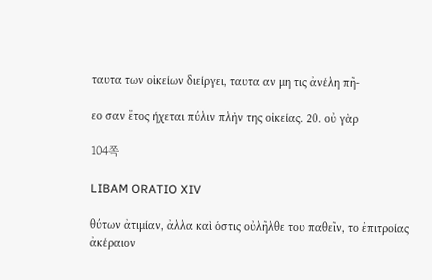ταυτα των οἰκείων διείργει, ταυτα αν μη τις ἀνέλη πῆ-

εο σαν ἔτος ήχεται πύλιν πλὴν της οἰκείας. 20. οὐ γὰρ

104쪽

LIBAM ORATIO XIV

θύτων ἀτιμίαν, ἀλλα καὶ ὁστις οὐλῆλθε του παθεῖν, το ἐπιτροίας ἀκέραιον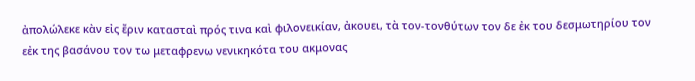ἀπολώλεκε κὰν εἰς ἔριν κατασταὶ πρός τινα καὶ φιλονεικίαν, ἀκουει, τὰ τον-τονθύτων τον δε ἐκ του δεσμωτηρίου τον εἐκ της βασάνου τον τω μεταφρενω νενικηκότα του ακμονας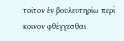τοῖτον ἐν βουλευτηρίω περὶ κοινον φθέγγεσθαι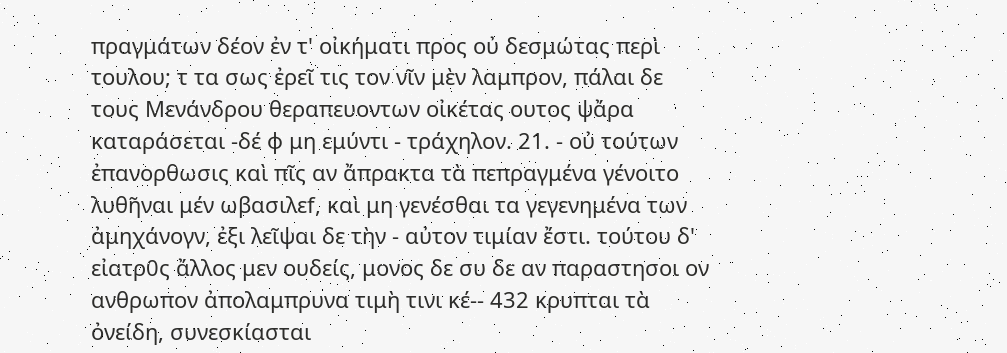πραγμάτων δέον ἐν τ' οἰκήματι προς οὐ δεσμώτας περὶ τουλου; τ τα σως ἐρεῖ τις τον νῖν μὲν λαμπρον, πάλαι δε τους Μενάνδρου θεραπευοντων οἰκέτας ουτος ψἄρα καταράσεται -δέ φ μη εμύντι - τράχηλον. 21. - οὐ τούτων ἐπανορθωσις καὶ πῖς αν ἄπρακτα τὰ πεπραγμένα γένοιτο λυθῆναι μέν ωβασιλεf, καὶ μη γενέσθαι τα γεγενημένα των ἀμηχάνογν, ἐξι λεῖψαι δε τὴν - αὐτον τιμίαν ἔστι. τούτου δ' εἰατρ0ς ἄλλος μεν ουδείς, μονος δε συ δε αν παραστησοι ον ανθρωπον ἀπολαμπρυνα τιμὴ τινι κέ-- 432 κρυπται τὰ ὀνείδη, συνεσκίασται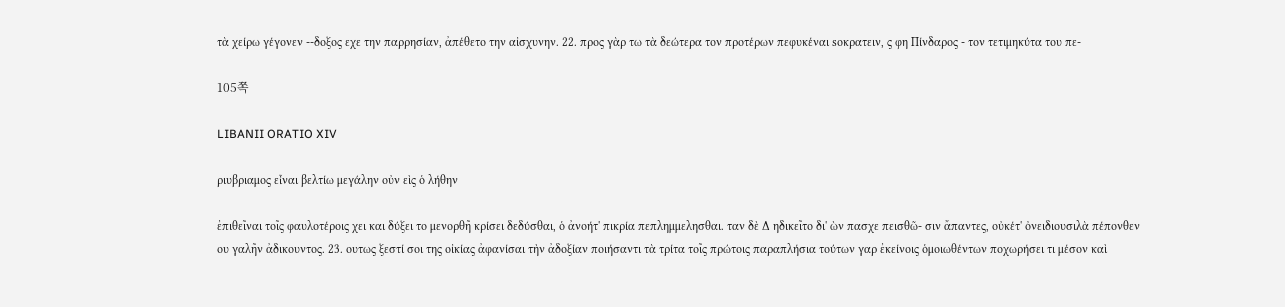τὰ χείρω γέγονεν --δοξος εχε την παρρησίαν, ἀπέθετο την αἰσχυνην. 22. προς γὰρ τω τὰ δεώτερα τον προτέρων πεφυκέναι soκρατειν, ς φη Πίνδαρος - τον τετιμηκύτα του πε-

105쪽

LIBANII ORATIO XIV

ριυβριαμος εἶναι βελτίω μεγάλην οὐν εὶς ὁ λήθην

ἐπιθεῖναι τοῖς φαυλοτέροις χει και δύξει το μενορθῆ κρίσει δεδύσθαι, ὁ ἀνοήτ' πικρία πεπλημμελησθαι. ταν δὲ Δ ηδικεῖτο δι' ὼν πασχε πεισθῶ- σιν ἄπαντες, οὐκέτ' ὀνειδιουσιλὰ πέπονθεν ου γαλῆν ἀδικουντος. 23. ουτως ξεστί σοι της οἰκίας ἀφανίσαι τὴν ἀδοξίαν ποιήσαντι τὰ τρίτα τοῖς πρώτοις παραπλήσια τούτων γαρ ἐκείνοις ὁμοιωθέντων ποχωρήσει τι μέσον καὶ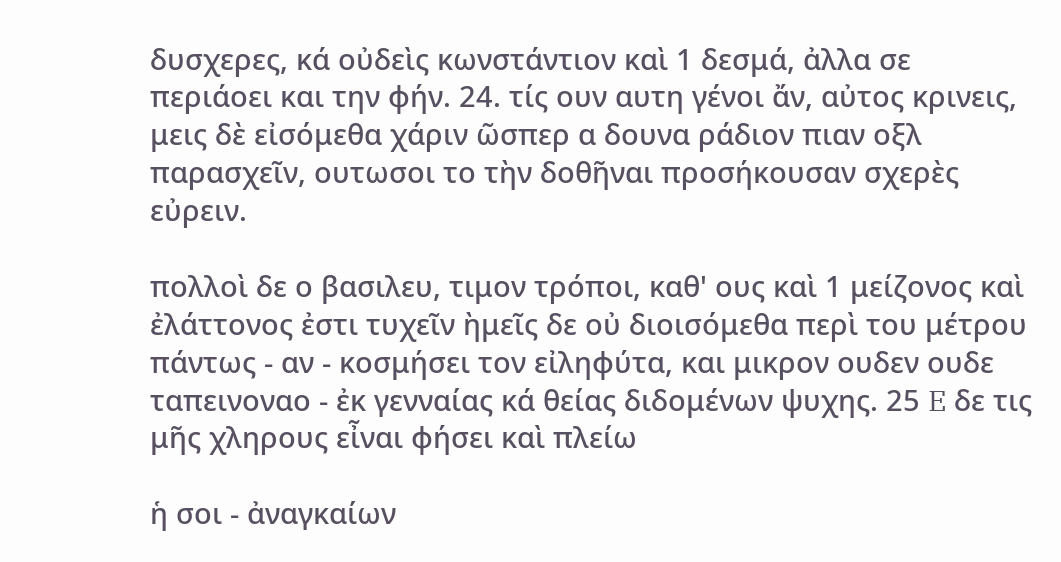δυσχερες, κά οὐδεὶς κωνστάντιον καὶ 1 δεσμά, ἀλλα σε περιάοει και την φήν. 24. τίς ουν αυτη γένοι ἄν, αὐτος κρινεις, μεις δὲ εἰσόμεθα χάριν ῶσπερ α δουνα ράδιον πιαν οξλ παρασχεῖν, ουτωσοι το τὴν δοθῆναι προσήκουσαν σχερὲς εὐρειν.

πολλοὶ δε ο βασιλευ, τιμον τρόποι, καθ' ους καὶ 1 μείζονος καὶ ἐλάττονος ἐστι τυχεῖν ὴμεῖς δε οὐ διοισόμεθα περὶ του μέτρου πάντως - αν - κοσμήσει τον εἰληφύτα, και μικρον ουδεν ουδε ταπεινοναο - ἐκ γενναίας κά θείας διδομένων ψυχης. 25 E δε τις μῆς χληρους εἶναι φήσει καὶ πλείω

ἡ σοι - ἀναγκαίων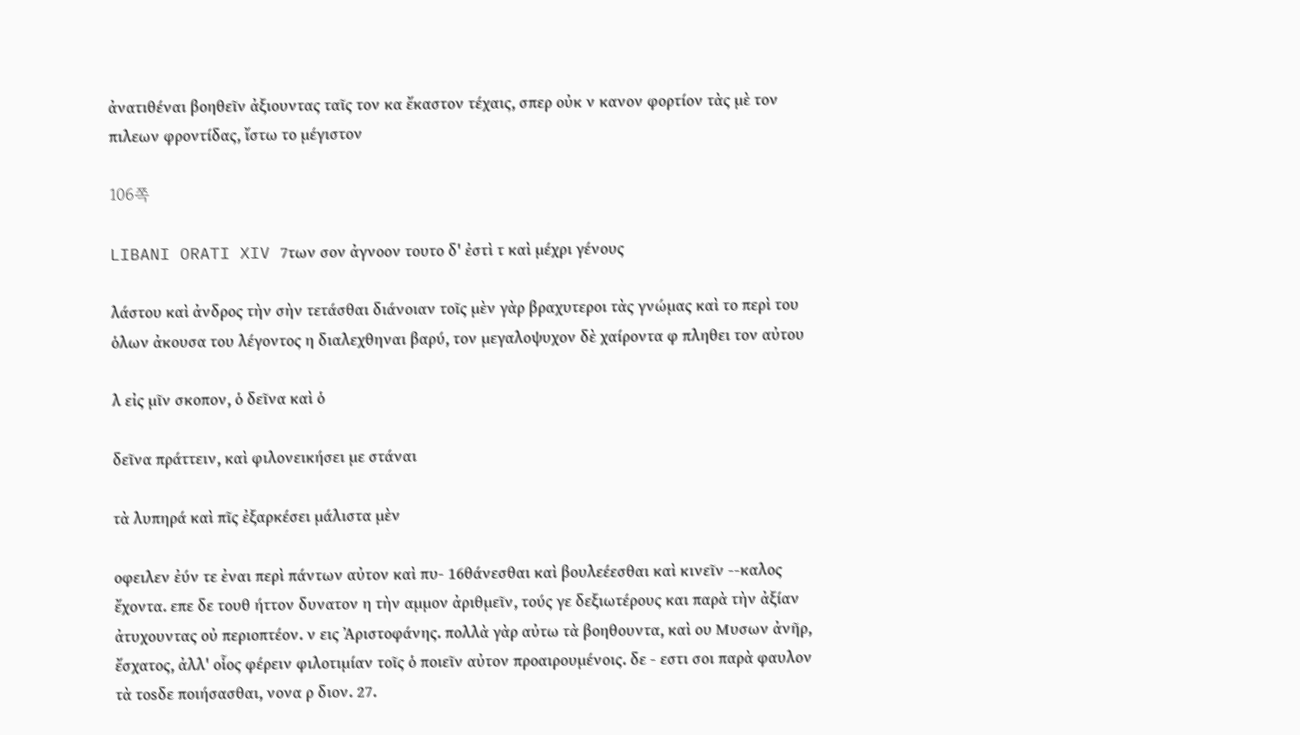ἀνατιθέναι βοηθεῖν ἀξιουντας ταῖς τον κα ἔκαστον τέχαις, σπερ οὐκ ν κανον φορτίον τὰς μὲ τον πιλεων φροντίδας, ἴστω το μέγιστον

106쪽

LIBANI ORATI XIV 7των σον ἀγνοον τουτο δ' ἐστὶ τ καὶ μέχρι γένους

λάστου καὶ ἀνδρος τὴν σὴν τετάσθαι διάνοιαν τοῖς μὲν γὰρ βραχυτεροι τὰς γνώμας καὶ το περὶ του ὁλων ἀκουσα του λέγοντος η διαλεχθηναι βαρύ, τον μεγαλοψυχον δὲ χαίροντα φ πληθει τον αὐτου

λ εἰς μῖν σκοπον, ὁ δεῖνα καὶ ὁ

δεῖνα πράττειν, καὶ φιλονεικήσει με στάναι

τὰ λυπηρά καὶ πῖς ἐξαρκέσει μάλιστα μὲν

οφειλεν ἐύν τε ἐναι περὶ πάντων αὐτον καὶ πυ- 16θάνεσθαι καὶ βουλεέεσθαι καὶ κινεῖν --καλος ἔχοντα. επε δε τουθ ήττον δυνατον η τὴν αμμον ἀριθμεῖν, τούς γε δεξιωτέρους και παρὰ τὴν ἀξίαν ἀτυχουντας οὐ περιοπτέον. ν εις Ἀριστοφάνης. πολλὰ γὰρ αὐτω τὰ βοηθουντα, καὶ ου Μυσων ἀνῆρ, ἔσχατος, ἀλλ' οἷος φέρειν φιλοτιμίαν τοῖς ὁ ποιεῖν αὐτον προαιρουμένοις. δε - εστι σοι παρὰ φαυλον τὰ τοsδε ποιήσασθαι, νονα ρ διον. 27.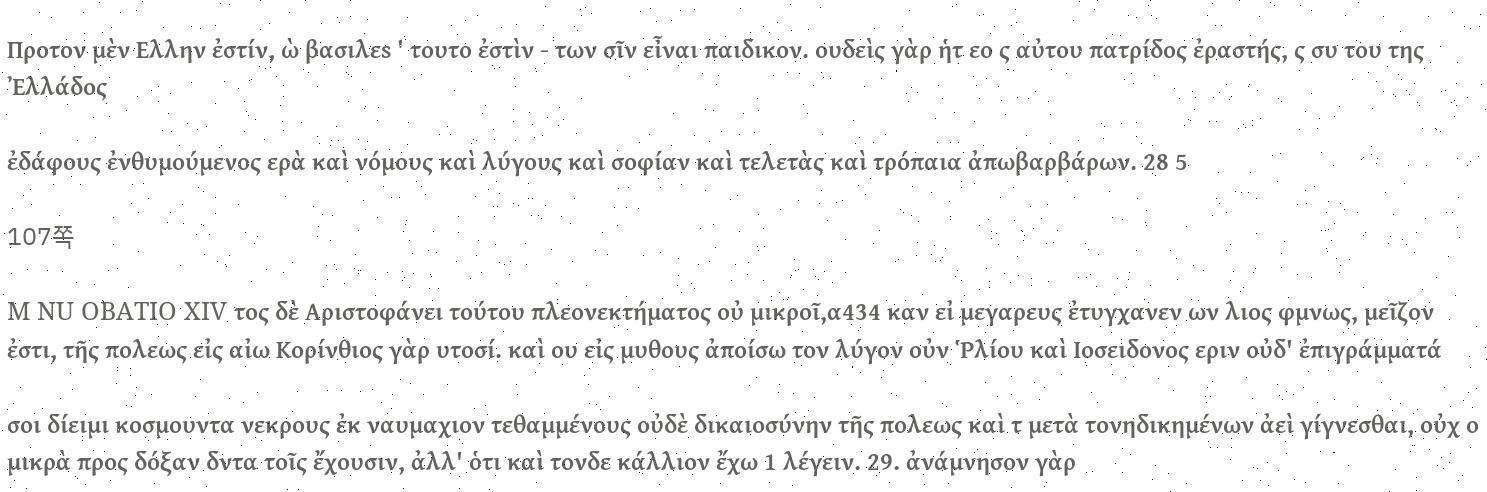Προτον μὲν Ελλην ἐστίν, ὼ βασιλεs ' τουτο ἐστὶν - των σῖν εἶναι παιδικον. ουδεὶς γὰρ ἡτ εο ς αὐτου πατρίδος ἐραστής, ς συ του της Ἐλλάδος

ἐδάφους ἐνθυμούμενος ερὰ καὶ νόμους καὶ λύγους καὶ σοφίαν καὶ τελετὰς καὶ τρόπαια ἀπωβαρβάρων. 28 5

107쪽

M NU OBATIO XIV τος δὲ Αριστοφάνει τούτου πλεονεκτήματος οὐ μικροῖ,α434 καν εἰ μεγαρευς ἐτυγχανεν ων λιος φμνως, μεῖζον ἐστι, τῆς πολεως εἰς αἰω Κορίνθιος γὰρ υτοσί. καὶ ου εἰς μυθους ἀποίσω τον λύγον οὐν Ῥλίου καὶ Ιοσειδονος εριν οὐδ' ἐπιγράμματά

σοι δίειμι κοσμουντα νεκρους ἐκ ναυμαχιον τεθαμμένους οὐδὲ δικαιοσύνην τῆς πολεως καὶ τ μετὰ τονηδικημένων ἀεὶ γίγνεσθαι, οὐχ ο μικρὰ προς δόξαν δντα τοῖς ἔχουσιν, ἀλλ' ὁτι καὶ τονδε κάλλιον ἔχω 1 λέγειν. 29. ἀνάμνησον γὰρ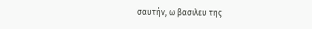σαυτήν, ω βασιλευ της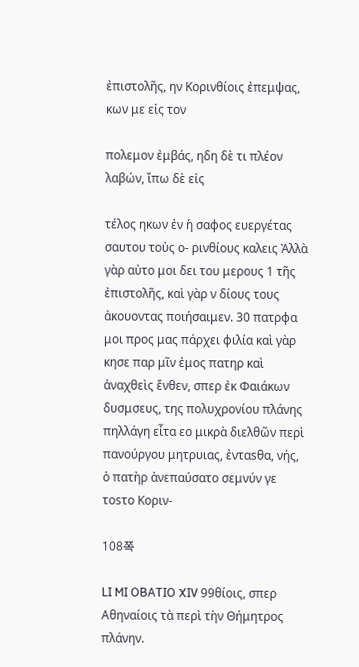ἐπιστολῆς, ην Κορινθίοις ἐπεμψας, κων με εἰς τον

πολεμον ἐμβάς, ηδη δὲ τι πλέον λαβών, ἴπω δὲ εἰς

τέλος ηκων ἐν ἡ σαφος ευεργέτας σαυτου τοὐς ο- ρινθίους καλεις Ἀλλὰ γὰρ αὐτο μοι δει του μερους 1 τῆς ἐπιστολῆς, καὶ γὰρ ν δίους τους ἀκουοντας ποιήσαιμεν. 30 πατρφα μοι προς μας πάρχει φιλία καὶ γὰρ κησε παρ μῖν ἐμος πατηρ καὶ ἀναχθεὶς ἔνθεν, σπερ ἐκ Φαιάκων δυσμσευς, της πολυχρονίου πλάνης πηλλάγη εἶτα εο μικρὰ διελθῶν περὶ πανούργου μητρυιας, ἐνταsθα, νής, ὁ πατὴρ ἀνεπαύσατο σεμνύν γε τοsτο Κοριν-

108쪽

LI MI OBATIO XIV 99θίοις, σπερ Αθηναίοις τὰ περὶ τὴν Θήμητρος πλάνην.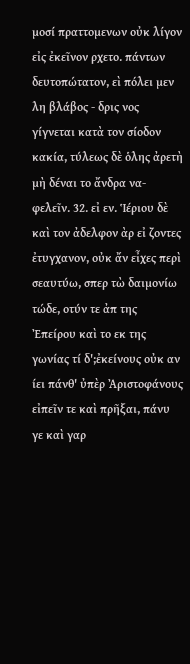μοσί πραττομενων οὐκ λίγον εἰς ἐκεῖνον ρχετο. πάντων δευτοπώτατον, εὶ πόλει μεν λη βλάβος - δρις νος γίγνεται κατὰ τον σίοδον κακία, τύλεως δὲ ὁλης ἀρετὴ μὴ δέναι το ἄνδρα να-φελεῖν. 32. εἰ εν. Ἱέριου δὲ καὶ τον ἀδελφον ὰρ εἰ ζοντες ἐτυγχανον, οὐκ ἄν εἶχες περὶ σεαυτύω, σπερ τὼ δαιμονίω τώδε, οτύν τε ἀπ της Ἐπείρου καὶ το εκ της γωνίας τί δ';ἐκείνους οὐκ αν ίει πάνθ' ὐπὲρ Ἀριστοφάνους εἰπεῖν τε καὶ πρῆξαι, πάνυ γε καὶ γαρ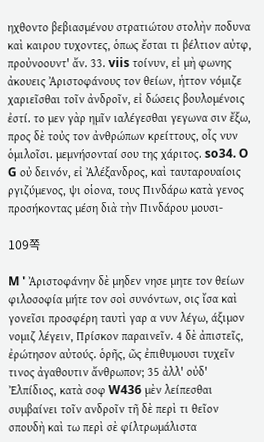ηχθοντο βεβιασμένου στρατιώτου στολὴν ποδυνα καὶ καιρου τυχοντες, ὁπως ἔσται τι βέλτιον αὐτφ, προὐνοουντ' ἄν. 33. viis τοίνυν, εἰ μὴ φωνης ἀκουεις Ἀριστοφάνους τον θείων, ἡττον νόμιζε χαριεῖσθαι τοῖν ἀνδροῖν, εἰ δώσεις βουλομένοις ἐστί. το μεν γὰρ ημῖν ιαλέγεσθαι γεγωνα σιν ἔξω, προς δὲ τοὐς τον ἀνθρώπων κρείττους, οἷς νυν ὁμιλοῖσι. μεμνήσονταί σου της χάριτος. so34. O G οὐ δεινόν, εἰ Ἀλέξανδρος, καὶ ταυταρουαίοις ργιζύμενος, ψι οἱονα, τους Πινδάρω κατὰ γενος προσήκοντας μέση διὰ τὴν Πινδάρου μουσι-

109쪽

M ' Ἀριστοφάνην δὲ μηδεν νησε μητε τον θείων φιλοσοφία μήτε τον σοὶ συνόντων, οις ἴσα καὶ γονεῖσι προσφέρη ταυτὶ γαρ α νυν λέγω, άξιμον νομιζ λέγειν, Πρίσκον παραινεῖν. 4 δὲ ἀπιστεῖς, ἐρώτησον αὐτούς. ὁρῆς, ῶς ἐπιθυμουσι τυχεῖν τινος ἀγαθουτιν ἄνθρωπον; 35 ἀλλ' οὐδ' Ἐλπίδιος, κατὰ σοφ W436 μὲν λείπεσθαι συμβαίνει τοῖν ανδροῖν τῆ δὲ περὶ τι θεῖον σπουδὴ καὶ τω περὶ σὲ φίλτρωμάλιστα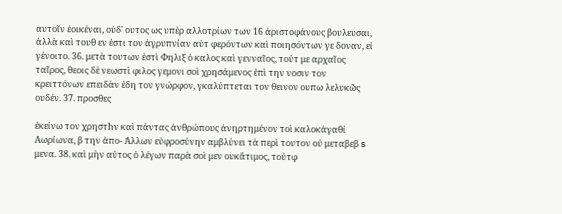αυτοῖν ἐοικέναι, οὐδ' ουτος ως υπὲρ αλλοτρίων των 16 άριστοφάνους βουλευσαι, ἀλλὰ καὶ τουθ εν ἐστι τον ἀγρυπνίαν αὐτ φερόντων καὶ ποιησόντων γε δοναν, εἰ γένοιτο. 36. μετὰ τουτων ἐστὶ Φηλιξ ὁ καλος καὶ γενναῖος, τούτ με αρχαῖος ταῖρος, θεοις δὲ νεωστὶ φιλος γεμονι σοὶ χρησάμενος ἐπὶ την νοσιν τον κρειττόνων επειδὰν ἐδη τον γνώρφον, γκαλύπτεται τον θεινον ουπω λελυκῶς ουδέν. 37. προσθες

ἐκείνω τον χρηστhν καὶ πάντας ἀνθρώπους ἀνηρτημένον τοὶ καλοκἀγαθί Αωρίωνα, β την ἀπο- Ἀλλων εὐφροσύνην αμβλύνει τὰ περὶ τουτον οὐ μεταβεβ s μενα. 38. καὶ μὴν αὐτος ὁ λέγων παρὰ σοὶ μεν ουκἄτιμος, τούτφ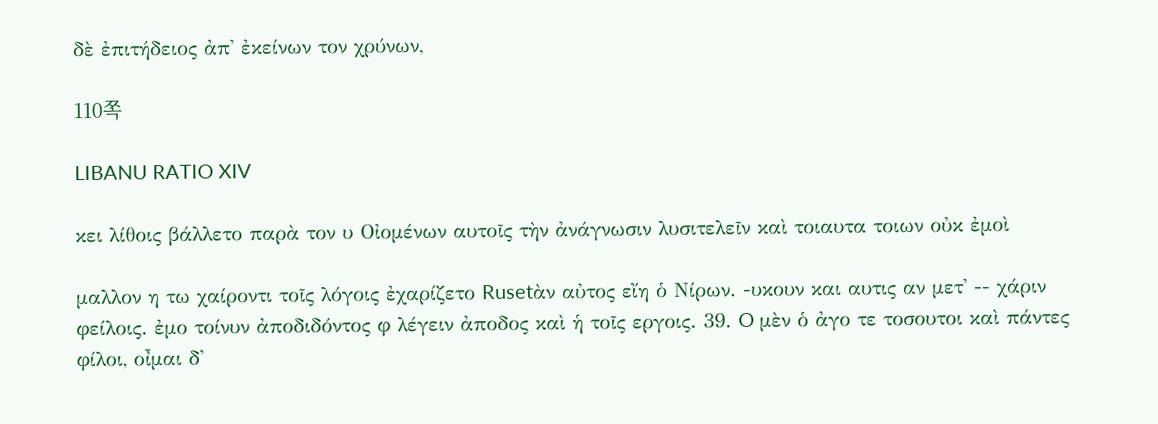δὲ ἐπιτήδειος ἀπ' ἐκείνων τον χρύνων,

110쪽

LIBANU RATIO XIV

κει λίθοις βάλλετο παρὰ τον υ Οἰομένων αυτοῖς τὴν ἀνάγνωσιν λυσιτελεῖν καὶ τοιαυτα τοιων οὐκ ἐμοὶ

μαλλον η τω χαίροντι τοῖς λόγοις ἐχαρίζετο Rusetὰν αὐτος εἴη ὁ Νίρων. -υκουν και αυτις αν μετ' -- χάριν φείλοις. ἐμο τοίνυν ἀποδιδόντος φ λέγειν ἀποδος καὶ ἡ τοῖς εργοις. 39. O μὲν ὁ ἀγο τε τοσουτοι καὶ πάντες φίλοι, οἶμαι δ'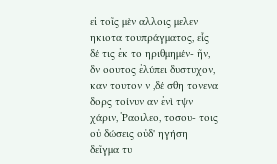εἰ τοῖς μὲν αλλοις μελεν ηκιοτα τουπράγματος, εἷς δέ τις ἐκ το ηριθμημέν- ῆν, δν οουτος ἐλύπει δυστυχον, καν τουτον ν ,δέ σθη τονενα δορς τοίνυν αν ἐνὶ τψν χάριν, Ῥαοιλεο, τοσου- τοις οὐ δώσεις οὐδ' ηγήση δεῖγμα τυ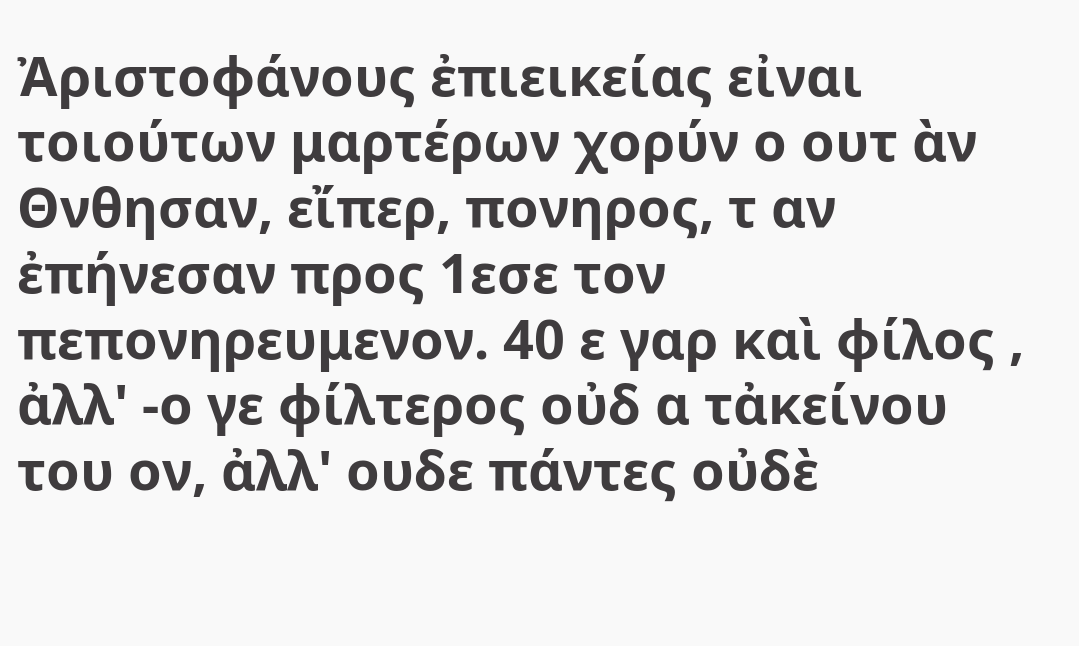Ἀριστοφάνους ἐπιεικείας εἰναι τοιούτων μαρτέρων χορύν ο ουτ ὰν Θνθησαν, εἴπερ, πονηρος, τ αν ἐπήνεσαν προς 1εσε τον πεπονηρευμενον. 40 ε γαρ καὶ φίλος , ἀλλ' -ο γε φίλτερος οὐδ α τἀκείνου του ον, ἀλλ' ουδε πάντες οὐδὲ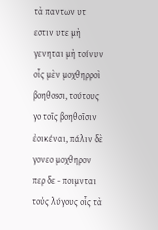τὰ παντων υτ εστιν υτε μὴ γενηται μὴ τοίνυν οἷς μὲν μοχθηρροὶ βοηθοsσι, τούτους γο τοῖς βοηθοῖσιν ἐοικέναι, πάλιν δὲ γονεο μοχθηρον περ δε - ποιμνται τοὐς λύγους οἷς τὰ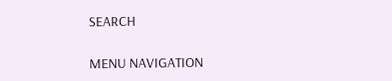SEARCH

MENU NAVIGATION